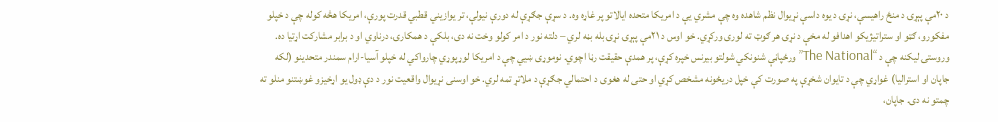د ۲۰مې پېړۍ د منځ راهیسې، نړۍ د یوه داسې نړیوال نظم شاهده وه چې مشري یې د امریکا متحده ایالاتو پر غاړه وه. د سړې جګړې له دورې نیولې، تر یوازیني قطبي قدرت پورې، امریکا هڅه کوله چې د خپلو مفکورو، ګټو او ستراتیژیکو اهدافو له مخې د نړۍ هر ګوټ ته لوری ورکړي. خو اوس د ۲۱مې پېړۍ نړۍ بله بڼه لري – دلته نور د امر کولو وخت نه دی، بلکې د همکارۍ، درناوي او د برابر مشارکت اړتیا ده.
وروستۍ لیکنه چې د “The National” ورځپاڼې شنونکي شولتو بیرنس خپره کړې، پر همدې حقیقت رڼا اچوي. نوموړی ښيي چې د امریکا لوړپوړي چارواکي له خپلو آسیا-ارام سمندر متحدینو (لکه جاپان او استرالیا) غواړي چې د تایوان شخړې په صورت کې خپل دریځونه مشخص کړي او حتی له هغوی د احتمالي جګړې د ملاتړ تمه لري. خو اوسنی نړیوال واقعیت نور د دې ډول یو اړخیزو غوښتنو منلو ته چمتو نه دی. جاپان،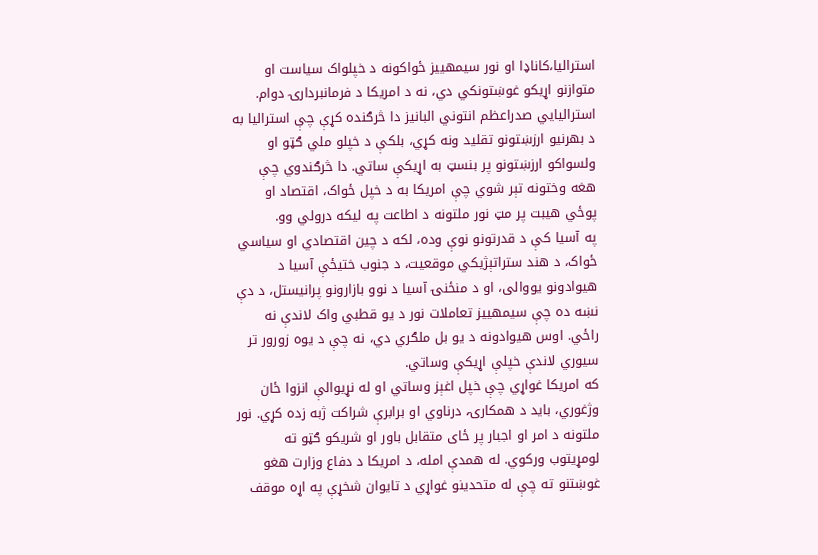استرالیا،کاناډا او نور سیمهییز ځواکونه د خپلواک سیاست او متوازنو اړیکو غوښتونکي دي، نه د امریکا د فرمانبردارۍ دوام.
استرالیايي صدراعظم انتوني البانیز دا څرګنده کړې چې استرالیا به د بهرنیو ارزښتونو تقلید ونه کړي، بلکې د خپلو ملي ګټو او ولسواکو ارزښتونو پر بنسټ به اړیکې ساتي. دا څرګندوي چې هغه وختونه تېر شوي چې امریکا به د خپل ځواک، اقتصاد او پوځي هیبت پر مټ نور ملتونه د اطاعت په لیکه درولي وو.
په آسیا کې د قدرتونو نوې وده، لکه د چین اقتصادي او سیاسي ځواک، د هند ستراتېژيکي موقعیت، د جنوب ختیځې آسیا د هیوادونو یووالی، او د منځنۍ آسیا د نوو بازارونو پرانیستل، د دې نښه ده چې سیمهییز تعاملات نور د یو قطبي واک لاندې نه راځي. اوس هیوادونه د یو بل ملګري دي، نه چې د یوه زورور تر سیوري لاندې خپلې اړیکې وساتي.
که امریکا غواړي چې خپل اغېز وساتي او له نړیوالې انزوا ځان وژغوري، باید د همکارۍ، درناوي او برابرې شراکت ژبه زده کړي. نور ملتونه د امر او اجبار پر ځای متقابل باور او شریکو ګټو ته لومړیتوب ورکوي. له همدې امله، د امریکا د دفاع وزارت هغو غوښتنو ته چې له متحدینو غواړي د تایوان شخړې په اړه موقف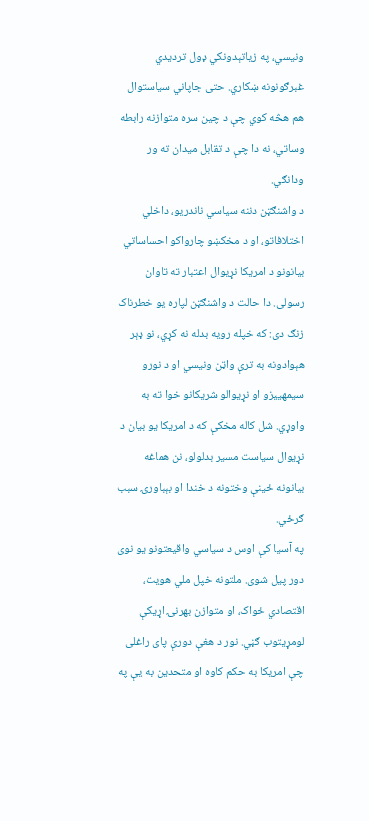ونیسي، په زیاتېدونکي ډول تردیدي غبرګونونه ښکاري. حتی جاپاني سیاستوال هم هڅه کوي چې د چین سره متوازنه رابطه وساتي، نه دا چې د تقابل میدان ته ور ودانګي.
د واشنګټن دننه سیاسي ناندریو، داخلي اختلافاتو، او د مخکښو چارواکو احساساتي بیانونو د امریکا نړیوال اعتبار ته تاوان رسولی. دا حالت د واشنګټن لپاره یو خطرناک زنګ دی: که خپله رویه بدله نه کړي، نو ډېر هېوادونه به ترې واټن ونیسي او د نورو سیمهییزو او نړیوالو شریکانو خوا ته به واوړي. شل کاله مخکې که د امریکا یو بیان د نړیوال سیاست مسیر بدلولو، نن هماغه بیانونه ځینې وختونه د خندا او بېباورۍ سبب ګرځي.
په آسیا کې اوس د سیاسي واقیعتونو یو نوی دور پیل شوی. ملتونه خپل ملي هویت، اقتصادي ځواک، او متوازن بهرنۍ اړیکې لومړيتوب ګڼي. نور د هغې دورې پای راغلی چې امریکا به حکم کاوه او متحدین به یې په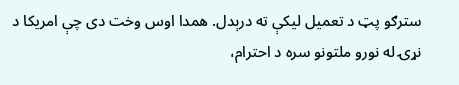سترګو پټ د تعمیل لیکې ته درېدل. همدا اوس وخت دی چې امریکا د نړۍ له نورو ملتونو سره د احترام،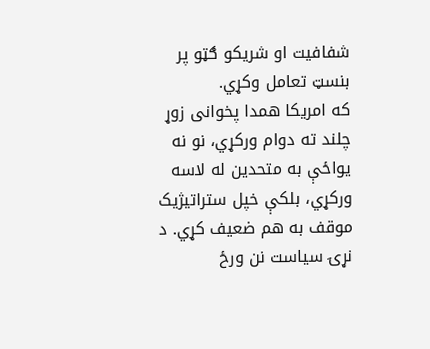شفافیت او شریکو ګټو پر بنسټ تعامل وکړي.
که امریکا همدا پخوانی زوړ چلند ته دوام ورکړي، نو نه یواځې به متحدین له لاسه ورکړي، بلکې خپل ستراتیژیک موقف به هم ضعیف کړي. د نړۍ سیاست نن ورځ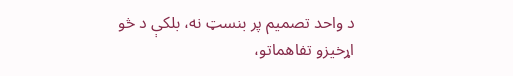د واحد تصمیم پر بنسټ نه، بلکې د څو اړخیزو تفاهماتو،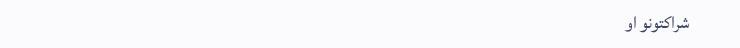شراکتونو او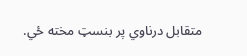متقابل درناوي پر بنسټ مخته ځي.